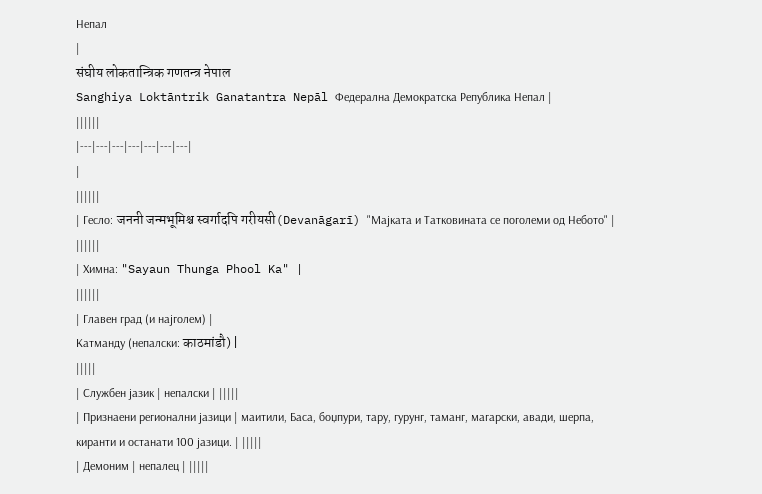Непал
|
संघीय लोकतान्त्रिक गणतन्त्र नेपाल
Sanghiya Loktāntrik Ganatantra Nepāl Федерална Демократска Република Непал |
||||||
|---|---|---|---|---|---|---|
|
||||||
| Гесло: जननी जन्मभूमिश्च स्वर्गादपि गरीयसी(Devanāgarī) "Мајката и Татковината се поголеми од Небото" |
||||||
| Химна: "Sayaun Thunga Phool Ka" |
||||||
| Главен град (и најголем) |
Катманду (непалски: काठमांडौ) |
|||||
| Службен јазик | непалски | |||||
| Признаени регионални јазици | маитили, Баса, боџпури, тару, гурунг, таманг, магарски, авади, шерпа, киранти и останати 100 јазици. | |||||
| Демоним | непалец | |||||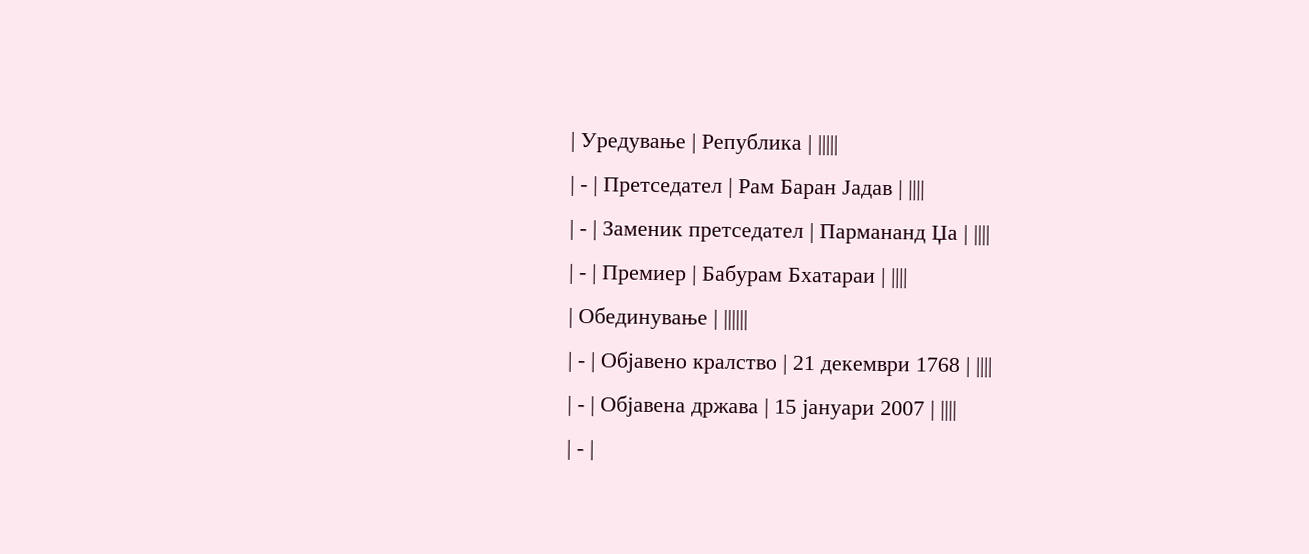| Уредување | Република | |||||
| - | Претседател | Рам Баран Јадав | ||||
| - | Заменик претседател | Пармананд Џа | ||||
| - | Премиер | Бабурам Бхатараи | ||||
| Обединување | ||||||
| - | Објавено кралство | 21 декември 1768 | ||||
| - | Објавена држава | 15 јануари 2007 | ||||
| - |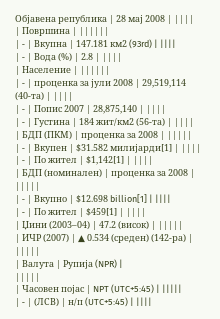Објавена република | 28 мај 2008 | ||||
| Површина | ||||||
| - | Вкупна | 147.181 км2 (93rd) | ||||
| - | Вода (%) | 2.8 | ||||
| Население | ||||||
| - | проценка за јули 2008 | 29,519,114 (40-та) | ||||
| - | Попис 2007 | 28,875,140 | ||||
| - | Густина | 184 жит/км2 (56-та) | ||||
| БДП (ПКМ) | проценка за 2008 | |||||
| - | Вкупен | $31.582 милијарди[1] | ||||
| - | По жител | $1,142[1] | ||||
| БДП (номинален) | проценка за 2008 | |||||
| - | Вкупно | $12.698 billion[1] | ||||
| - | По жител | $459[1] | ||||
| Џини (2003–04) | 47.2 (висок) | |||||
| ИЧР (2007) | ▲ 0.534 (среден) (142-ра) | |||||
| Валута | Рупија (NPR) |
|||||
| Часовен појас | NPT (UTC+5:45) | |||||
| - | (ЛСВ) | н/п (UTC+5:45) | ||||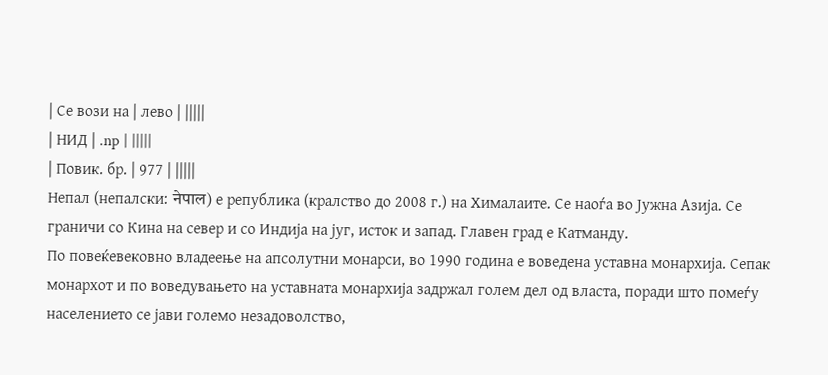| Се вози на | лево | |||||
| НИД | .np | |||||
| Повик. бр. | 977 | |||||
Непал (непалски: नेपाल) е република (кралство до 2008 г.) на Хималаите. Се наоѓа во Јужна Азија. Се граничи со Кина на север и со Индија на југ, исток и запад. Главен град е Катманду.
По повеќевековно владеење на апсолутни монарси, во 1990 година е воведена уставна монархија. Сепак монархот и по воведувањето на уставната монархија задржал голем дел од власта, поради што помеѓу населението се јави големо незадоволство,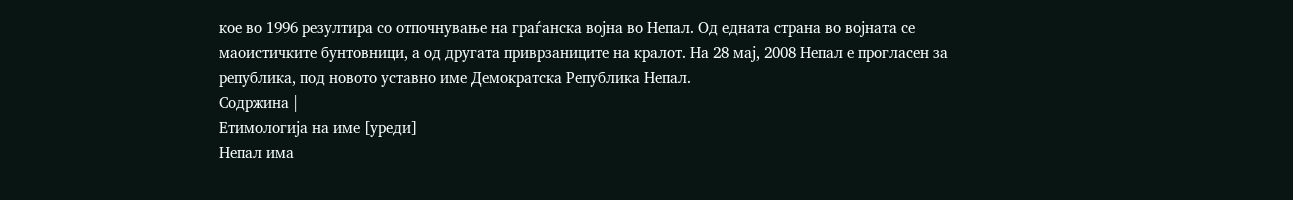кое во 1996 резултира со отпочнување на граѓанска војна во Непал. Од едната страна во војната се маоистичките бунтовници, а од другата приврзаниците на кралот. На 28 мај, 2008 Непал е прогласен за република, под новото уставно име Демократска Република Непал.
Содржина |
Етимологија на име [уреди]
Непал има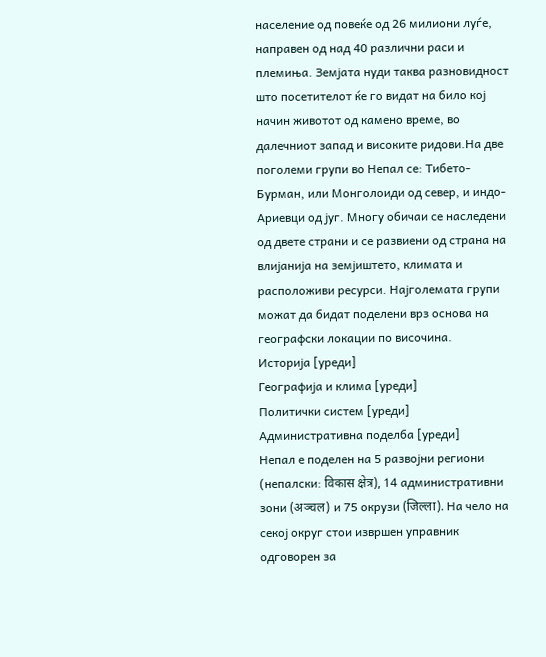население од повеќе од 26 милиони луѓе, направен од над 40 различни раси и племиња. Земјата нуди таква разновидност што посетителот ќе го видат на било кој начин животот од камено време, во далечниот запад и високите ридови.На две поголеми групи во Непал се: Тибето-Бурман, или Монголоиди од север, и индо-Ариевци од југ. Многу обичаи се наследени од двете страни и се развиени од страна на влијанија на земјиштето, климата и расположиви ресурси. Најголемата групи можат да бидат поделени врз основа на географски локации по височина.
Историја [уреди]
Географија и клима [уреди]
Политички систем [уреди]
Административна поделба [уреди]
Непал е поделен на 5 развојни региони (непалски: विकास क्षेत्र), 14 административни зони (अञ्चल) и 75 окрузи (जिल्ला). На чело на секој округ стои извршен управник одговорен за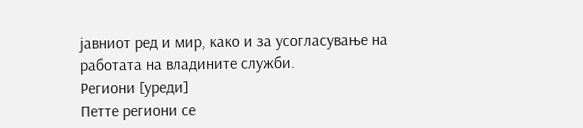јавниот ред и мир, како и за усогласување на работата на владините служби.
Региони [уреди]
Петте региони се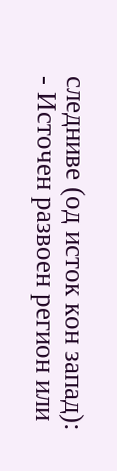следниве (од исток кон запад):
- Источен развоен регион или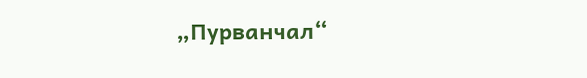„Пурванчал“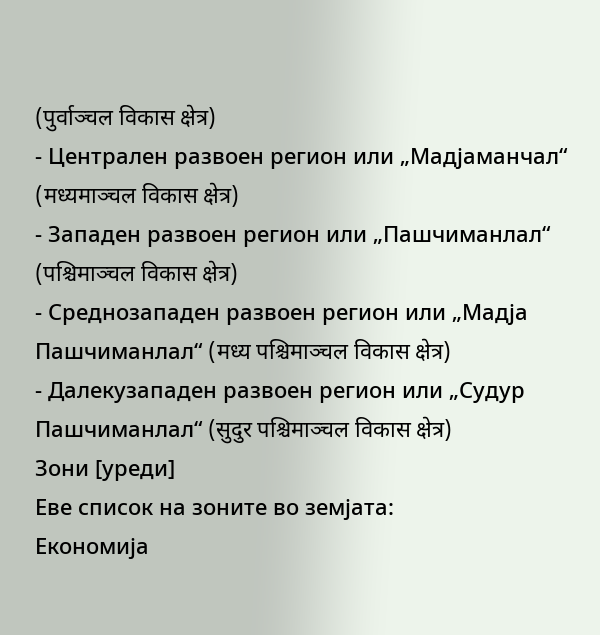(पुर्वाञ्चल विकास क्षेत्र)
- Централен развоен регион или „Мадјаманчал“ (मध्यमाञ्चल विकास क्षेत्र)
- Западен развоен регион или „Пашчиманлал“ (पश्चिमाञ्चल विकास क्षेत्र)
- Среднозападен развоен регион или „Мадја Пашчиманлал“ (मध्य पश्चिमाञ्चल विकास क्षेत्र)
- Далекузападен развоен регион или „Судур Пашчиманлал“ (सुदुर पश्चिमाञ्चल विकास क्षेत्र)
Зони [уреди]
Еве список на зоните во земјата:
Економија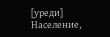[уреди]
Население,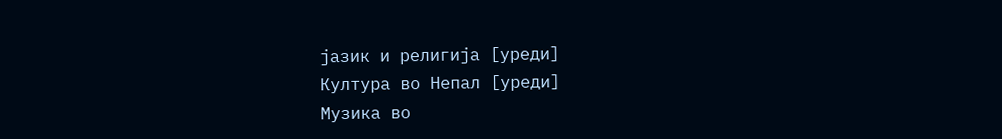јазик и религија [уреди]
Култура во Непал [уреди]
Музика во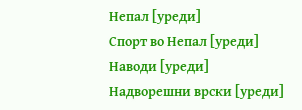Непал [уреди]
Спорт во Непал [уреди]
Наводи [уреди]
Надворешни врски [уреди]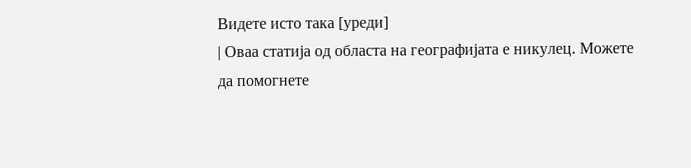Видете исто така [уреди]
| Оваа статија од областа на географијата е никулец. Можете да помогнете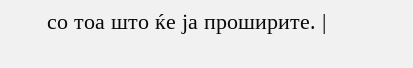со тоа што ќе ја проширите. |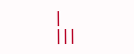|
|||